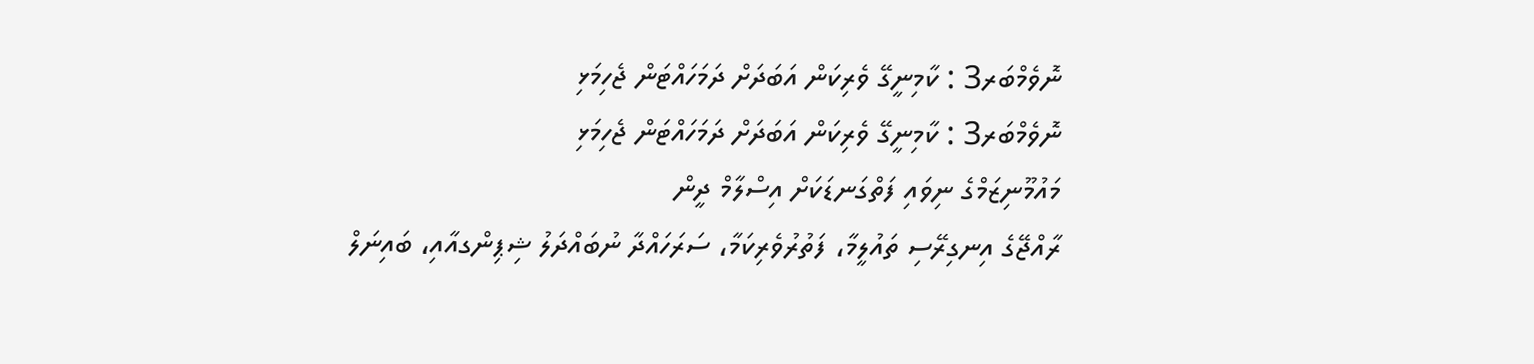ނޮވެމްބަރ3 : ކާމިނީގޭ ވެރިކަން އަބަދަށް ދަމަހައްޓަން ޖެހިމަޅި
ނޮވެމްބަރ3 : ކާމިނީގޭ ވެރިކަން އަބަދަށް ދަމަހައްޓަން ޖެހިމަޅި
މައުމޫނިޒަމްގެ ނިވައި ފަތްގަނޑަކަށް އިސްލާމް ދީން
ރާއްޖޭގެ އިނގިރޭސި ތައުލީމާ، ފަތުރުވެރިކަމާ، ސަރަހައްދާ ނުބައްދަލު ޝިޕިންގއާއި، ބައިނަލް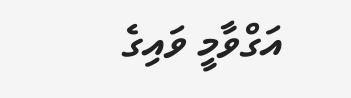އަގްވާމީ ވައިގެ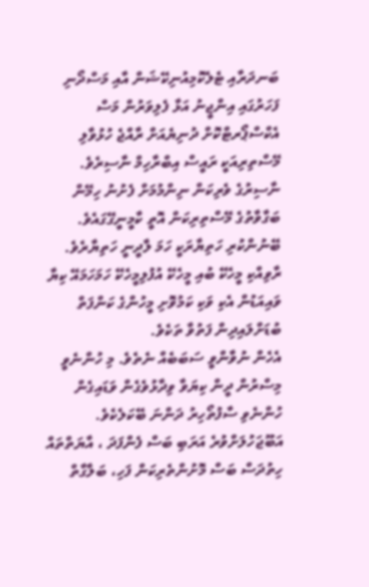ބަނދަރާއި ޓެލެކޮމިއުނިކޭޝަން އާއި މަސްދޯނި ފަހަރުގައި އިންޖީނު އަޅާ ފެލިވަރުން މަސް އެކްސްޕޯރޓްކޮށް ދުނިޔެއަށް ރާއްޖެ ހުޅުވާލި މޭސްތިރިއަކީ ރައީސް އިބްރާހިމް ނާސިރެވެ. ނާސިރުގެ ވެރިކަން ނިންމުމަށް ފެށުނު ހިމޭން ބަގާވާތުގެ މޭސްތިރިކަން އޮތީ ކާމީނީގޭގައެވެ. ބޭނުންކުރި ހަތިޔާރަކީ ހަމަ ލާދީނީ ހަތިޔާރެވެ. ރާވިއްކި މީހެކޭ ބުއި މީހެކޭ އުފުލިމީހެކޭ ހަމަހަމައޭ ކިޔާ ވައިއަޑުން އެކި ވަކި ކަމުވޮށި މީހުންގެ ކަންފަތް ބުޑަށްލައިދިން ފަތުވާ ތަކެވެ.
އެހެން ނުވާންވީ ސަބަބެއް ނެތެވެ. މި ހުންނެވީ މިސްރުން ދީން ކިޔަވާ ވިދާޅުވެގެން ވަޑައިގެން ހުންނެވި ސާފުތޯހިރު ދަންނަ ބޭކަލެކެވެ. އަބޫޖަހުލަށްވުރެ އަރަބި ބަސް ފެންފަދަ ، އާޔަތްތައް ހިތުދަސް ބަސް މޮށުންތެރިކަން ފަހި، ބަލާގާތް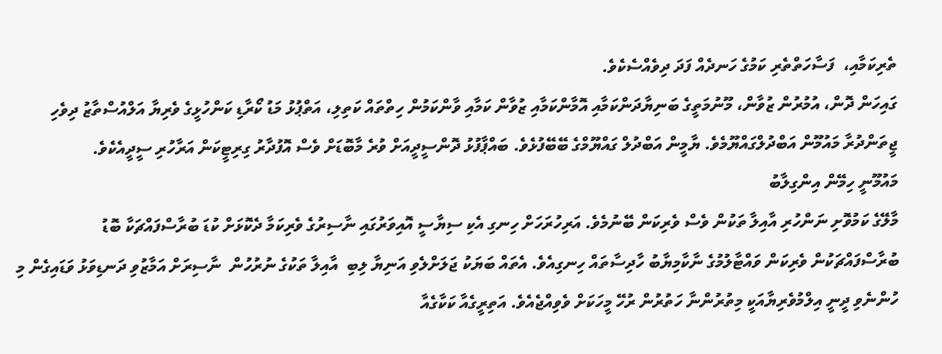ތެރިކަމާއި،  ފަސާހަތްތެރި ކަމުގެ ހަނދެއް ފަދަ ދިވެއްސެކެވެ.
ގައިހަން ދޮން، އުމުރުން ޒުވާން، މޫނުމަތީގެ ބަނިޔާދަންކަމާއި އޮމާންކަމާއި ޒުވާން ކަމާއި ވާންކަމުން ހިތްތައް ކަތިލި، އަތްޕުޅު މަޑު ކޯރާޑި ކަންހުޅީގެ ވެރިޔާ އަލްއުސްތާޒު ދިވެހި ޖީތަންދުރާ މައުމޫން އަބްދުލްގައްޔޫމެވެ. ޔާމީން އަބްދުލް ގައްޔޫމްގެ ބޭބޭފުޅެވެ. ބައްޕާފުޅު ދޮންސީދީއަށް ވުރެ މާބޮޑަށް ވެސް އޮފުދާރު ގިރިޓީކަން އަރާހުރި ސީދީއެކެވެ.
މައުމޫނީ ހިމޭން އިންގިލާބު
މާލޭގެ ކަމުވޮށި ނަންހުރި އާއިލާ ތަކުން ވެސް ވެރިކަން ބޭނުމެވެ. އަރިހުރަހަށް ހިނގި އެކި ސިޔާސީ އޮއިވަރުގައި ނާސިރުގެ ވެރިކަމާ ދެކޮޅަށް ކުޑަ ބުރާސްފައްޗަކާ ބޮޑު ބުރާސްފައްޗަކުން ވެރިކަން ވައްޓާލުމުގެ ނާކާމިޔާބު ހާދިސާތައް ހިނގިއެވެ. އެތައް ބަޔަކު ޖަލަށްލެވި އަނިޔާ ލިބި  އާއިލާ ތަކުގެ ނުރުހުން  ނާސިރަށް އަމާޒުވި ދަނޑިވަޅު ވަޑައިގެން މި ހުންނެވި ދީނީ އިލްމުވެރިޔާއަކީ މިތުރުންނާ ހަތުރުން ރުހޭ މީހަކަށް ވެވިއްޖެއެވެ. އަތިރީގެއާ ކަކާގެއާ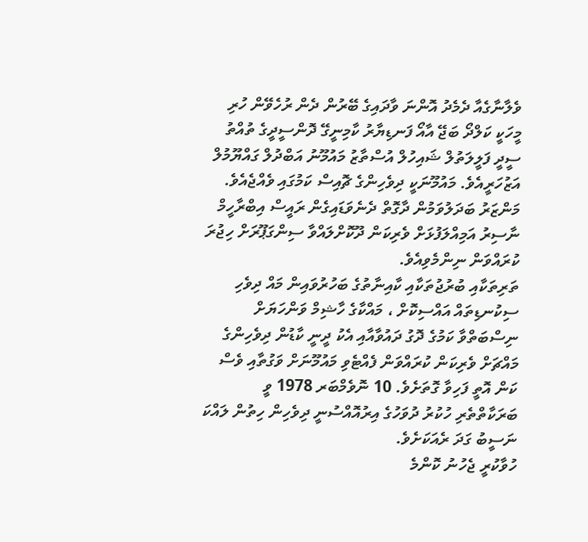ވެލާނާގެއާ ދެމެދު އޮންނަ ވާދައިގެ ބޭރުން ދެން ރުހެވޭން ހުރި މީހަކީ ކަލްދޯ ބަޖޭ އާއޯ ފަނޑިޔާރު ކާމިނީގޭ ދޮންސީދީގެ ތުއްތު ސީދީ ފަލީލަތުލް ޝައިހުލް އުސްތާޒު މައުމޫނު އަބްދުލް ގައްޔޫމުލް އަޒުހަރީއެވެ. މައުމޫނަކީ ދިވެހިންގެ ޗޮއިސް ކަމުގައި ވެއްޖެއެވެ. މަންޒަރު ބަދަލުވަމުން ދާގޮތް ދެނެވަޑައިގެން ރައީސް އިބްރާހީމް ނާސިރު އަމިއްލަފުޅަށް ވެރިކަން ދޫކޮށްލައްވާ ސިންގަޕޫރަށް ހިޖުރަ ކުރައްވަން ނިންމެވިއެވެ.
ތަރިތަކާއި ބުރުޖުތަކާއި ކާއިނާތުގެ ބަހުރުވައިން މައް ދިވެހި ސިކުނޑިތައް އައްސިކޮށް ، މައްކާގެ ހާޝިމް ވަންހަޔަށް ނިސްބަތްވާ ކަމުގެ ދޮގު ދައުވާއާއި އެކު ދީނީ ކާޑުން ދިވެހިންގެ މައްޗަށް ވެރިކަން ކުރައްވަން ފެއްޓެވި މައުމޫނަށް ވަގުތާއި ވެސް ކަން އޮތީ ފަހިވާ ގޮތަށެވެ. 10 ނޮވެމްބަރ 1978 ވީ  ބަރަކާތްތެރި ހުކުރު ދުވަހުގެ އިރުއޮއްސުނީ ދިވެހިން ހިތުން ލައްކަ ނަސީބު ގަދަ ރެއަކަށެވެ.
ހުވާކުރީ ޖެހުނު ކޮންމެ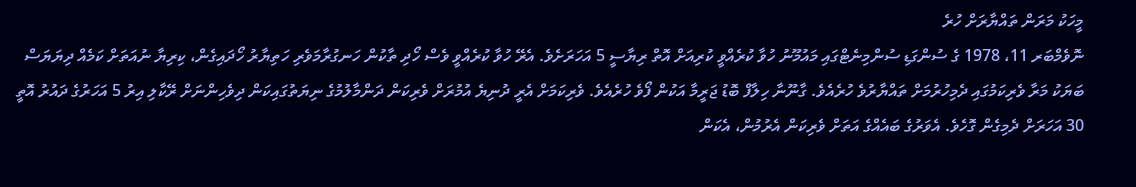މީހަކު މަރަން ތައްޔާރަށް ހުރެ
ނޮވެމްބަރ 11، 1978 ގެ ސުންގަޑި ސުންމިނެޓްގައި މައުމޫނު ހުވާ ކުރެއްވީ ކުރިއަށް އޮތް ރިޔާސީ 5 އަހަރަށެވެ. އެރޭ ހުވާ ކުރެއްވީ ވެސް ހޯދި ތާކުން ހަނގުރާމަވެރި ހަތިޔާރު ހޯދައިގެން، ކިރިޔާ ނުއަތަށް ކަމެއް ދިޔަޔަސް ބަޔަކު މަރާ ވެރިކަމުގައި ދެމިހުރުމަށް ތައްޔާރުވެ ހުރެއެވެ. ގާނޫނާ ހިލާފް ބޮޑު ޖަރީމާ އަކުން ފޯވެ ހުރެއެވެ. ވެރިކަމަށް އެރީ ދުނިޔެ އުމުރަށް ވެރިކަން ދަންމާލުމުގެ ނިޔަތުގައިކަން ދިވެހިންނަށް ރޭކާލި އިރު 5 އަހަރުގެ ދައުރު އޮތީ 30 އަހަރަށް ދެމިގެން ގޮހެވެ. އެވަރުގެ ބައެއްގެ އަތަށް ވެރިކަން އެރުމުން، އެކަން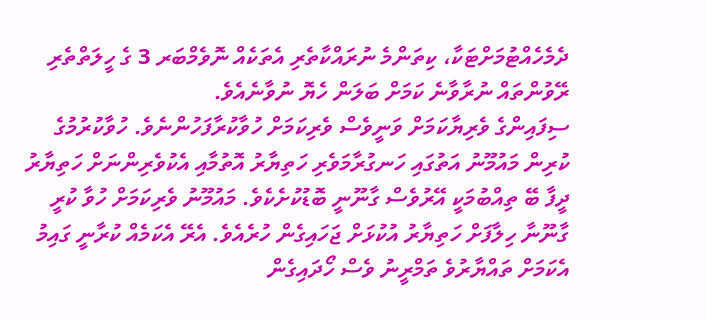ދެމެހެއްޓުމަށްޓަކާ، ކިތަންމެ ނުރައްކާތެރި އެތަކެއް ނޮވެމްބަރ 3 ގެ ހީލަތްތެރި ރޭވުންތައް ނުރާވާނެ ކަމަށް ބަލަން ހެޔޮ ނުވާނެއެވެ.
ސިފައިންގެ ވެރިޔާކަމަށް ވަނީވެސް ވެރިކަމަށް ހުވާކުރާފަހުންނެވެ. ހުވާކުރުމުގެ ކުރިން މައުމޫނު އަތުގައި ހަނގުރާމަވެރި ހަތިޔާރު އޮތުމާއި އެކުވެރިންނަށް ހަތިޔާރު ދީފާ ބޭ ތިއްބުމަކީ އޭރުވެސް ގާނޫނީ ބޮޑުކުށެކެވެ. މައުމޫނު ވެރިކަމަށް ހުވާ ކުރީ ގާނޫނާ ހިލާފަށް ހަތިޔާރު އުކުޅަށް ޖަހައިގެން ހުރެއެވެ. އެރޭ އެކަމެއް ކުރާނީ ގައިމު އެކަމަށް ތައްޔާރުވެ ތަމްރީނު ވެސް ހޯދައިގެން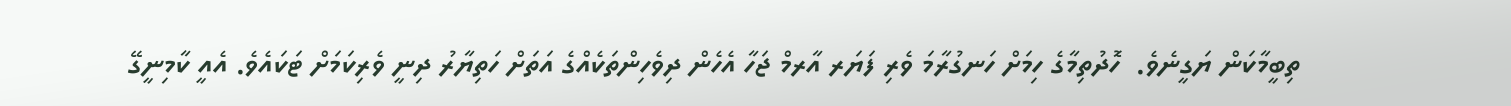ތިބީމާކަން ޔަގީނެވެ.  ހޮދުތިމާގެ ހިމަށް ހަނގުރާމަ ވެރި ފަޔަރ އާރމް ޖަހާ އެހެން ދިވެހިންތަކެއްގެ އަތަށް ހަތިޔާރު ދިނީ ވެރިކަމަށް ޓަކައެވެ. އެއީ ކާމިނީގޭ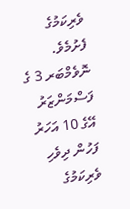ވެރިކަމުގެ ފެށުމެވެ.
ނޮވެމްބަރ 3 ގެ ފަސްމަންޒަރު
އޭގެ 10 އަހަރު ފަހުން ދިވެހި ވެރިކަމުގެ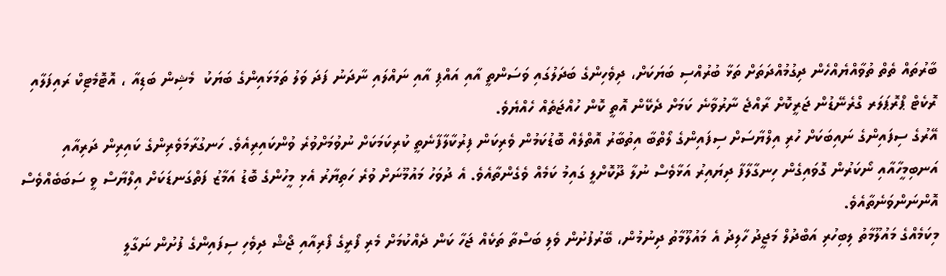ބާރުތައް ތެތް ތުވާއްޔެއްހެން ދިގުމުއްދަތަށް ތަޅާ ބުރުއްސި ބަޔަކަށް، ދިވެހިންގެ ބަދަލުގައި ވަސަންތީ އާއި އައްޕި އާއި ނައްލައި ނާދަނު ފަދަ ވަލު ތަމަޅައިންގެ ބަޔަކު  މެޝިން ބަޑިއާ ، އޮޓޮމެޓިކް ރައިފަލާއި  ރޮކެޓް ޕްރޮޕަލަރ ގްރެނޭޑުން ޖަރީކޮށް ރާއްޖެ ނާރުވާނެ ކަމަށް ދެކޭން އޮތީ ކޮން ހުއްޖަތެއް ހެއްޔެވެ.
އޭރުގެ ސިފައިންގެ ނައިބަކަށް ހުރި އިލްޔާސަށް ސިފައިންގެ ލޯތްބާ އިތުބާރު އޮތްލެއް ބޮޑުކަމުން ވެރިކަން ފިރުކާލާފާނެތީ ކުރިކަމަކަށް ނުވުމަށްވުރެ ވުންކައިރިއެވެ. ހަނގުރާމަވެރިންގެ ކައިރިން ދަރިއާއި އަނބިމީހާއާއި ނޯކަރުން ގޮވައިގެން ހިނގާލާފާ ދިޔައިރު އަޅާވެސް ނުލާ ދޫކޮށްލީ ގައިމު ކަމެއް ވެގެންތާއެވެ. އެ ދުވަހު މައުމޫނަށް ވުރެ ހަތިޔާރު އެޅި މީހުންގެ ބޮޑު އަމާޒު ފަތްގަނޑަކަށް އިލްޔާސް ވީ ސަބަބެއްވެސް އޮންނަންވަނެތާއެވެ.
މިކަމެއްގެ މައުލޫމާތު ލިބިހުރި އަބްދުލް މަޖީދު ހާލިދު އެ މައުލޫމާތު ދިނުމުން، ބޭރުފުށުން ވެލި ބަސްތާ ތަކެއް ޖަހާ ކަން ދެއްކުމަށް މެރި ފޯރީގެ ފޯރިއާއި ޖޯޝް ދިވެހި ސިފައިންގެ ފުށުން ނަގާލީ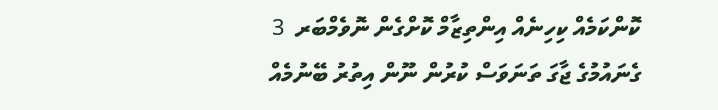ކޮންކަމެއް ކިހިނެއް އިންތިޒާމް ކޮށްގެން ނޮވެމްބަރ  3 ގެނައުމުގެ ޖާގަ ތަނަވަސް ކުރުން ނޫން އިތުރު ބޭނުމެއް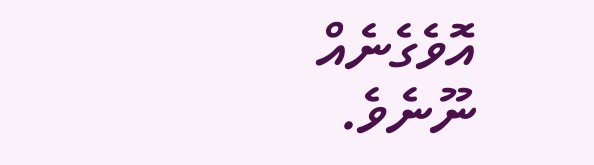އޮވެގެނެއް ނޫނެވެ.